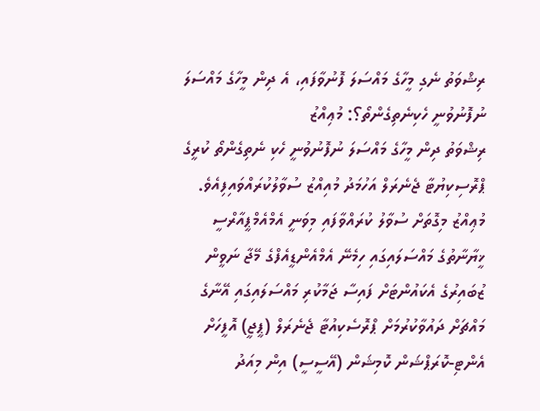ރިޝްވަތު ނެގި މީހާގެ މައްސަލަ ފޮނުވާފައި، އެ ދިން މީހާގެ މައްސަލަ ނުފޮނުވުނީ ހެކިނެތިގެންތޯ؟: މުޢިއްޒު
ރިޝްވަތު ދިން މީހާގެ މައްސަލަ ނުފޮނުވުނީ ހެކި ނެތިގެންތޯ ކުރީގެ ޕްރޮސިކިޔުޓާ ޖެނެރަލް އަހުމަދު މުއިއްޒު ސުވާލުކުރައްވައިފިއެވެ.
މުޢިއްޒު މިގޮތަށް ސުވާލު ކުރައްވާފައި މިވަނީ އެމްއެމްޕީއާރްސީ ޚީޔާނާތުގެ މައްސަލައިގައި ހިމެނޭ އެމްއެންޑީއެފްގެ މޭޖާ ނަވީން ޒުބައިރުގެ އެކައުންޓަށް ފައިސާ ޖަމާކުރި މައްސަލައިގައި އޭނާގެ މައްޗަށް ދައުވާކުރުމަށް ޕްރޮސެކިއުޓާ ޖެނެރަލް (ޕީޖީ) އޮފީހަށް އެންޓި-ކޮރަޕްޝަން ކޮމިޝަން (އޭސީސީ) އިން މިއަދު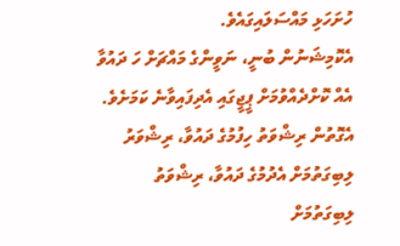ހުށަހަޅި މައްސަލައިގައެވެ.
އެކޮމިޝަނުން ބުނީ، ނަވީންގެ މައްޗަށް ހަ ދައުވާ އެއް ކޮށްދެއްވުމަށް ޕީޖީގައި އެދިފައިވާނެ ކަމަށެވެ. އެގޮތުން ރިޝްވަތު ހިފުމުގެ ދައުވާ، ރިޝްވަރު ލިބިގަތުމަށް އެދުމުގެ ދައުވާ، ރިޝްވަތު ލިބިގަތުމަށް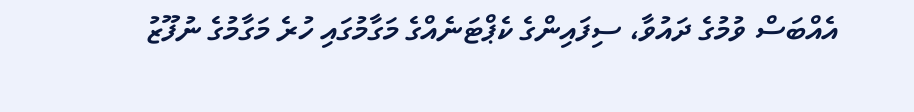އެއްބަސް ވުމުގެ ދައުވާ، ސިފައިންގެ ކެޕްޓަނެއްގެ މަގާމުގައި ހުރެ މަގާމުގެ ނުފޫޒު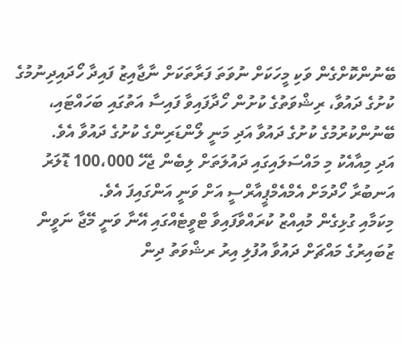ބޭނުންކޮށްގެން ވަކި މީހަކަށް ނުވަތަ ފަރާތަކަށް ނާޖާއިޒު ފައިދާ ހޯދައިދިނުމުގެ ކުށުގެ ދައުވާ، ރިޝްވަތުގެ ކުށުން ހޯދާފައިވާ ފައިސާ އަތުގައި ބަހައްޓައި، ބޭނުންކުރުމުގެ ކުށުގެ ދައުވާ އަދި މަނީ ލޯންޑަރިންގެ ކުށުގެ ދައުވާ އެވެ.
އަދި މިއާއެކު މި މައްސަލައިގައި ދައުލަތަށް ލިބެން ޖެހޭ 100،000 ޑޮލަރު އަނބުރާ ހޯދުމަށް އެމްއެމްޕީއާރްސީ އަށް ވަނީ އަންގައިފަ އެވެ.
މިކަމާއި ގުޅިގެން މުއިއްޒު ކުރައްވާފައިވާ ޓްވީޓެއްގައި އޭނާ ވަނީ މޭޖާ ނަވީން ޒުބައިރުގެ މައްޗަށް ދައުވާ އުފުލި އިރު ރޝްވަތު ދިން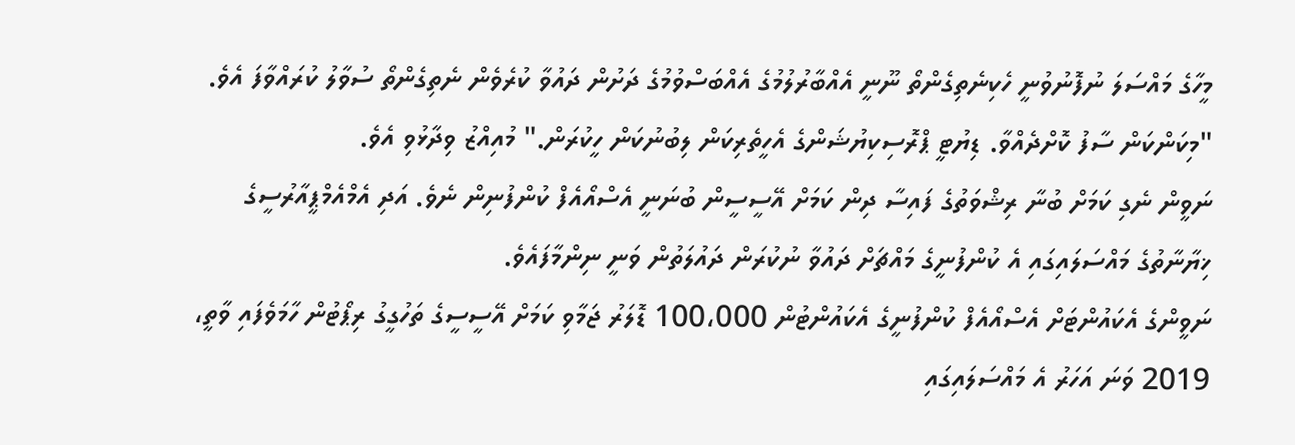މީހާގެ މައްސަލަ ނުފޮނުވުނީ ހެކިނެތިގެންތޯ ނޫނީ އެއްބާރުލުމުގެ އެއްބަސްވުމުގެ ދަށުން ދައުވާ ކުރެވެން ނެތިގެންތޯ ސުވާލު ކުރައްވާފަ އެވެ.
"މިކަންކަން ސާފު ކޮށްދެއްވާ. ޑިޔުޓީ ޕްރޮސިކިޔުޝަންގެ އެހީތެރިކަން ލިބުނުކަން ހީކުރަން." މުއިއްޒު ވިދާޅުވި އެވެ.
ނަވީން ނެގި ކަމަށް ބުނާ ރިޝްވަތުގެ ފައިސާ ދިން ކަމަށް އޭސީސީން ބުނަނީ އެސްއޯއެފް ކުންފުނިން ނެވެ. އަދި އެމްއެމްޕީއާރުސީގެ ޚިޔާނާތުގެ މައްސަލައިގައި އެ ކުންފުނީގެ މައްޗަށް ދައުވާ ނުކުރަން ދައުލަތުން ވަނީ ނިންމާފައެވެ.
ނަވީންގެ އެކައުންޓަށް އެސްއޯއެފް ކުންފުނީގެ އެކައުންޓުން 100،000 ޑޮލަރު ޖަމާވި ކަމަށް އޭސީސީގެ ތަހުގީގު ރިޕޯޓުން ހާމަވެފައި ވާތީ، 2019 ވަނަ އަހަރު އެ މައްސަލައިގައި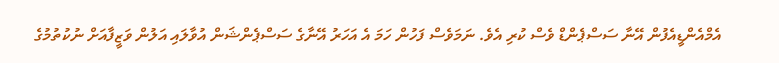އެމްއެންޑީއެފުން އޭނާ ސަސްޕެންޑް ވެސް ކުރި އެވެ. ނަމަވެސް ފަހުން ހަމަ އެ އަހަރު އޭނާގެ ސަސްޕެންޝަން އުވާލައި އަލުން ވަޒީފާއަށް ނުކުތުމުގެ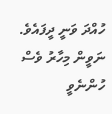ހުއްދަ ވަނީ ދީފައެވެ. ނަވީން މިހާރު ވެސް ހުންނެވީ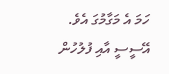ހަމަ އެ މަގާމުގަ އެވެ.
އޭސީސީ އާއި ފުލުހުން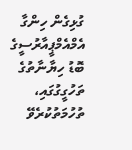ގުޅިގެން ހިންގާ އެމްއެމްޕީއާރުސީގެ ބޮޑު ހިޔާނާތުގެ ތަހުގީގުގައި، ތުހުމަތުކުރެވޭ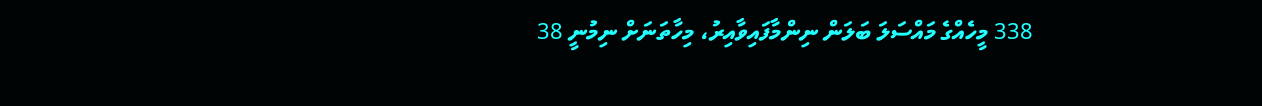338 މީހެއްގެ މައްސަލަ ބަލަން ނިންމާފައިވާއިރު، މިހާތަނަށް ނިމުނީ 38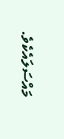މައްސަލައެކެވެ.